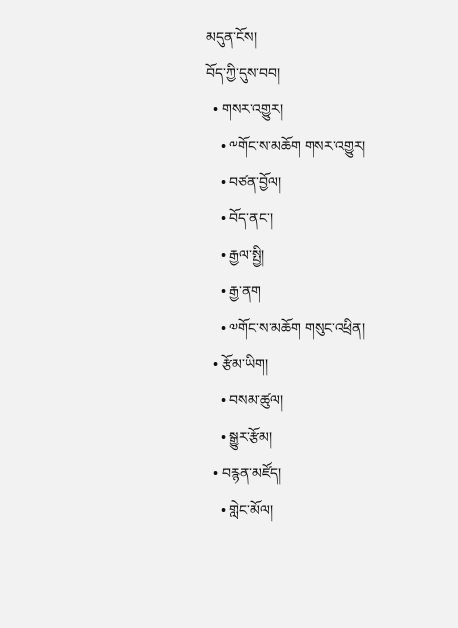མདུན་ངོས།
བོད་ཀྱི་དུས་བབ།
  • གསར་འགྱུར།
    • ༸གོང་ས་མཆོག གསར་འགྱུར།
    • བཙན་བྱོལ།
    • བོད་ནང་།
    • རྒྱལ་སྤྱི།
    • རྒྱ་ནག
    • ༧གོང་ས་མཆོག གསུང་འཕྲིན།
  • རྩོམ་ཡིག།
    • བསམ་ཚུལ།
    • སྒྱུར་རྩོམ།
  • བརྙན་མཛོད།
    • གླེང་མོལ།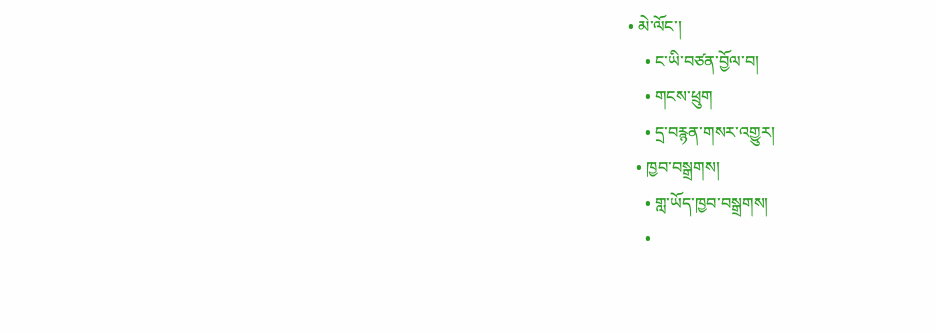• མེ་ལོང་།
    • ང་ཡི་བཙན་བྱོལ་བ།
    • གངས་ཕྲུག
    • དྲ་བརྙན་གསར་འགྱུར།
  • ཁྱབ་བསྒྲགས།
    • གླ་ཡོད་ཁྱབ་བསྒྲགས།
    •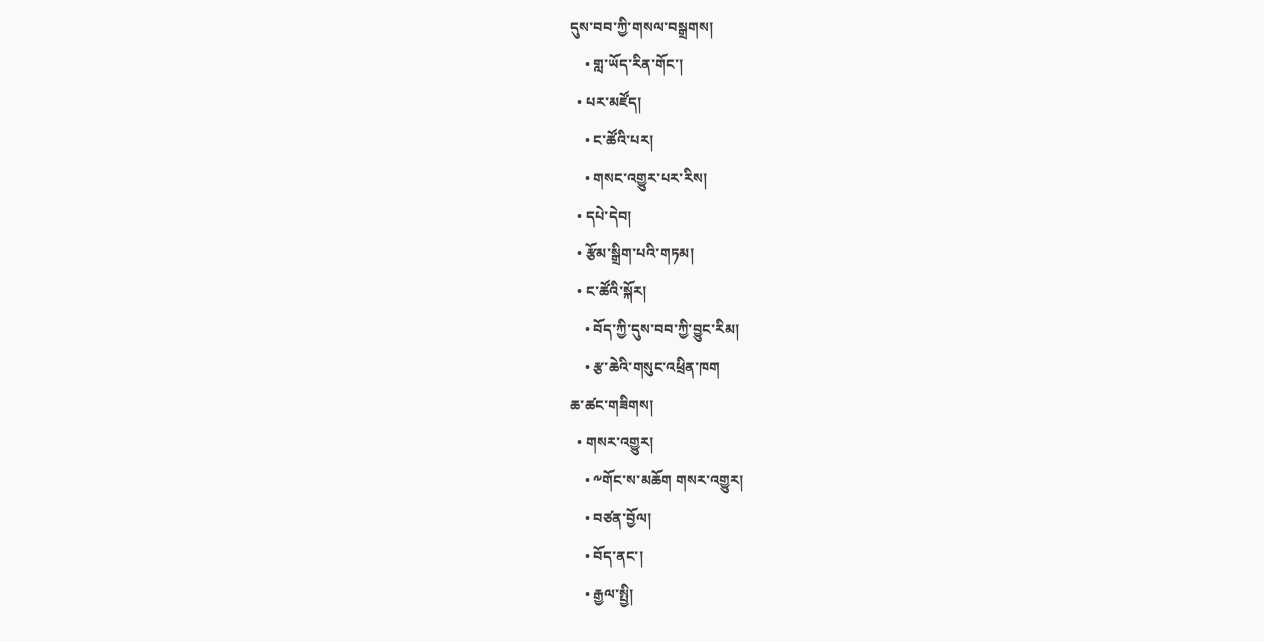དུས་བབ་ཀྱི་གསལ་བསྒྲགས།
    • གླ་ཡོད་རིན་གོང་།
  • པར་མཛོད།
    • ང་ཚོའི་པར།
    • གསང་འགྱུར་པར་རིས།
  • དཔེ་དེབ།
  • རྩོམ་སྒྲིག་པའི་གཏམ།
  • ང་ཚོའི་སྐོར།
    • བོད་ཀྱི་དུས་བབ་ཀྱི་བྱུང་རིམ།
    • རྩ་ཆེའི་གསུང་འཕྲིན་ཁག
ཆ་ཚང་གཟིགས།
  • གསར་འགྱུར།
    • ༸གོང་ས་མཆོག གསར་འགྱུར།
    • བཙན་བྱོལ།
    • བོད་ནང་།
    • རྒྱལ་སྤྱི།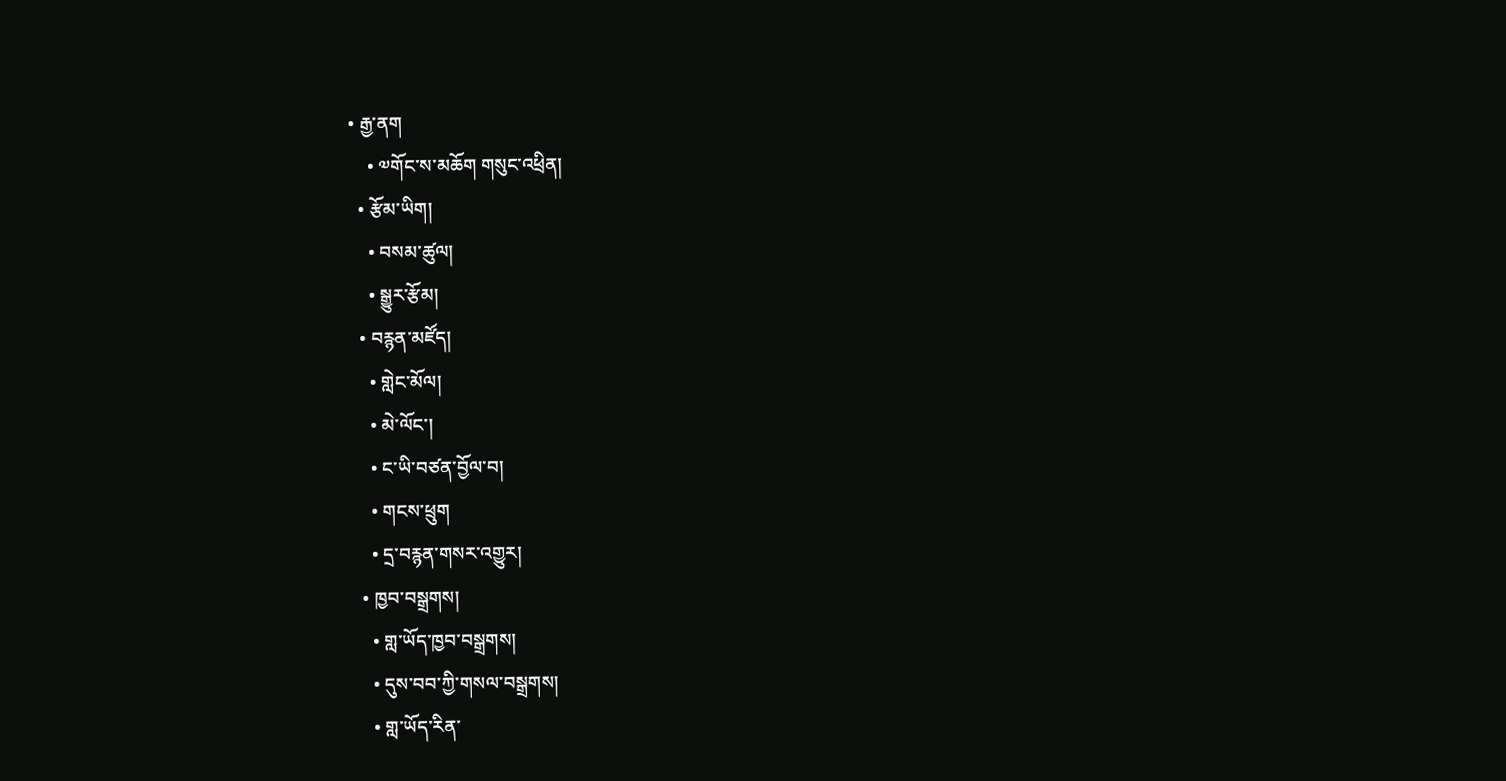• རྒྱ་ནག
    • ༧གོང་ས་མཆོག གསུང་འཕྲིན།
  • རྩོམ་ཡིག།
    • བསམ་ཚུལ།
    • སྒྱུར་རྩོམ།
  • བརྙན་མཛོད།
    • གླེང་མོལ།
    • མེ་ལོང་།
    • ང་ཡི་བཙན་བྱོལ་བ།
    • གངས་ཕྲུག
    • དྲ་བརྙན་གསར་འགྱུར།
  • ཁྱབ་བསྒྲགས།
    • གླ་ཡོད་ཁྱབ་བསྒྲགས།
    • དུས་བབ་ཀྱི་གསལ་བསྒྲགས།
    • གླ་ཡོད་རིན་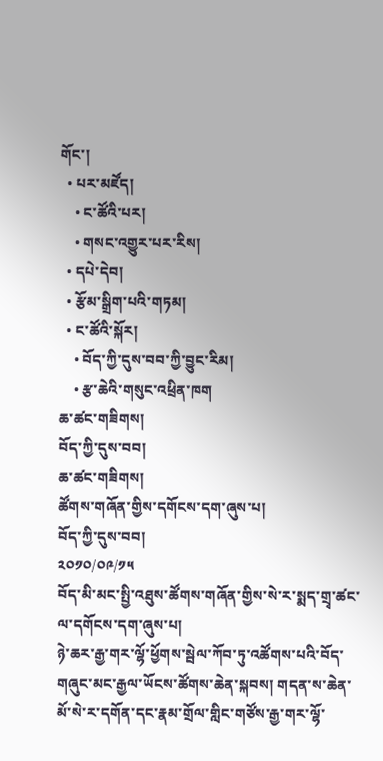གོང་།
  • པར་མཛོད།
    • ང་ཚོའི་པར།
    • གསང་འགྱུར་པར་རིས།
  • དཔེ་དེབ།
  • རྩོམ་སྒྲིག་པའི་གཏམ།
  • ང་ཚོའི་སྐོར།
    • བོད་ཀྱི་དུས་བབ་ཀྱི་བྱུང་རིམ།
    • རྩ་ཆེའི་གསུང་འཕྲིན་ཁག
ཆ་ཚང་གཟིགས།
བོད་ཀྱི་དུས་བབ།
ཆ་ཚང་གཟིགས།
ཚོགས་གཞོན་གྱིས་དགོངས་དག་ཞུས་པ།
བོད་ཀྱི་དུས་བབ།
༢༠༡༠/༠༩/༡༥
བོད་མི་མང་སྤྱི་འཐུས་ཚོགས་གཞོན་གྱིས་སེ་ར་སྨད་གྲྭ་ཚང་ལ་དགོངས་དག་ཞུས་པ།
ཉེ་ཆར་རྒྱ་གར་ལྷོ་ཕྱོགས་སྦེལ་ཀོབ་ཏུ་འཚོགས་པའི་བོད་གཞུང་མང་རྒྱལ་ཡོངས་ཚོགས་ཆེན་སྐབས། གདན་ས་ཆེན་མོ་སེ་ར་དགོན་དང་རྣམ་གྲོལ་གླིང་གཙོས་རྒྱ་གར་ལྷོ་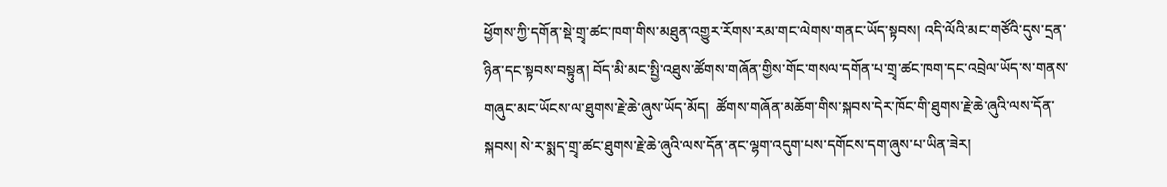ཕྱོགས་ཀྱི་དགོན་སྡེ་གྲྭ་ཚང་ཁག་གིས་མཐུན་འགྱུར་རོགས་རམ་གང་ལེགས་གནང་ཡོད་སྟབས། འདི་ལོའི་མང་གཙོའི་དུས་དྲན་ཉིན་དང་སྟབས་བསྟུན། བོད་མི་མང་སྤྱི་འཐུས་ཚོགས་གཞོན་གྱིས་གོང་གསལ་དགོན་པ་གྲྭ་ཚང་ཁག་དང་འབྲེལ་ཡོད་ས་གནས་གཞུང་མང་ཡོངས་ལ་ཐུགས་རྗེ་ཆེ་ཞུས་ཡོད་མོད།  ཚོགས་གཞོན་མཆོག་གིས་སྐབས་དེར་ཁོང་གི་ཐུགས་རྗེ་ཆེ་ཞུའི་ལས་དོན་སྐབས། སེ་ར་སྨད་གྲྭ་ཚང་ཐུགས་རྗེ་ཆེ་ཞུའི་ལས་དོན་ནང་ལྷག་འདུག་པས་དགོངས་དག་ཞུས་པ་ཡིན་ཟེར།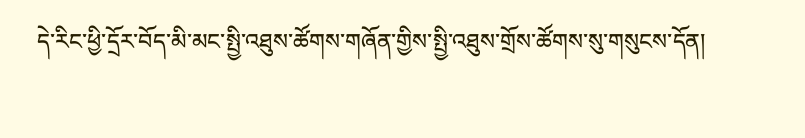དེ་རིང་ཕྱི་དྲོར་བོད་མི་མང་སྤྱི་འཐུས་ཚོགས་གཞོན་གྱིས་སྤྱི་འཐུས་གྲོས་ཚོགས་སུ་གསུངས་དོན།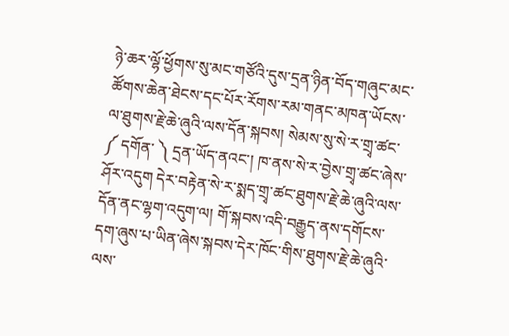ཉེ་ཆར་ལྷོ་ཕྱོགས་སུ་མང་གཙོའི་དུས་དྲན་ཉིན་བོད་གཞུང་མང་ཚོགས་ཆེན་ཐེངས་དང་པོར་རོགས་རམ་གནང་མཁན་ཡོངས་ལ་ཐུགས་རྗེ་ཆེ་ཞུའི་ལས་དོན་སྐབས། སེམས་སུ་སེ་ར་གྲྭ་ཚང་ ༼ དགོན་ ༽ དྲན་ཡོད་ནའང་། ཁ་ནས་སེ་ར་བྱེས་གྲྭ་ཚང་ཞེས་ཤོར་འདུག དེར་བརྟེན་སེ་ར་སྨད་གྲྭ་ཚང་ཐུགས་རྗེ་ཆེ་ཞུའི་ལས་དོན་ནང་ལྷག་འདུག་ལ། གོ་སྐབས་འདི་བརྒྱུད་ནས་དགོངས་དག་ཞུས་པ་ཡིན་ཞེས་སྐབས་དེར་ཁོང་གིས་ཐུགས་རྗེ་ཆེ་ཞུའི་ལས་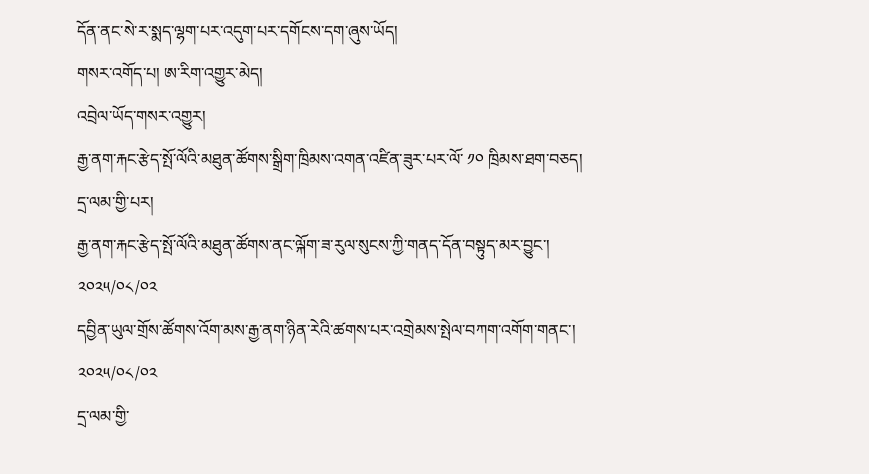དོན་ནང་སེ་ར་སྨད་ལྷག་པར་འདུག་པར་དགོངས་དག་ཞུས་ཡོད།
གསར་འགོད་པ། ཨ་རིག་འགྱུར་མེད།
འབྲེལ་ཡོད་གསར་འགྱུར།
རྒྱ་ནག་རྐང་རྩེད་སྤོ་ལོའི་མཐུན་ཚོགས་སྒྲིག་ཁྲིམས་འགན་འཛིན་ཟུར་པར་ལོ་ ༡༠ ཁྲིམས་ཐག་བཅད། དྲ་ལམ་གྱི་པར།
རྒྱ་ནག་རྐང་རྩེད་སྤོ་ལོའི་མཐུན་ཚོགས་ནང་ལྐོག་ཟ་རུལ་སུངས་ཀྱི་གནད་དོན་བསྟུད་མར་བྱུང་།
༢༠༢༥/༠༨/༠༢
དབྱིན་ཡུལ་གྲོས་ཚོགས་འོག་མས་རྒྱ་ནག་ཉིན་རེའི་ཚགས་པར་འགྲེམས་སྤེལ་བཀག་འགོག་གནང་།
༢༠༢༥/༠༨/༠༢
དྲ་ལམ་གྱི་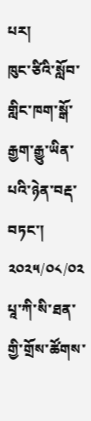པར།
ཁུང་ཙིའི་སློབ་གླིང་ཁག་སྒོ་རྒྱག་རྒྱུ་ཡིན་པའི་ཉེན་བརྡ་བཏང་།
༢༠༢༥/༠༨/༠༢
པཱ་ཀི་སི་ཐན་གྱི་གྲོས་ཚོགས་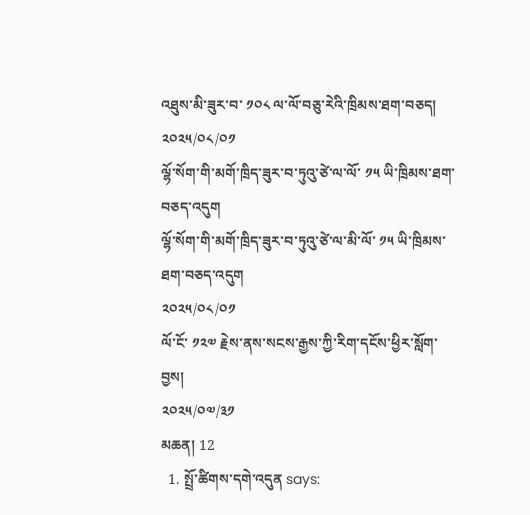འཐུས་མི་ཟུར་བ་ ༡༠༨ ལ་ལོ་བཅུ་རེའི་ཁྲིམས་ཐག་བཅད།
༢༠༢༥/༠༨/༠༡
ལྷོ་སོག་གི་མགོ་ཁྲིད་ཟུར་བ་ཏུའུ་ཙེ་ལ་ལོ་ ༡༥ ཡི་ཁྲིམས་ཐག་བཅད་འདུག
ལྷོ་སོག་གི་མགོ་ཁྲིད་ཟུར་བ་ཏུའུ་ཙེ་ལ་མི་ལོ་ ༡༥ ཡི་ཁྲིམས་ཐག་བཅད་འདུག
༢༠༢༥/༠༨/༠༡
ལོ་ངོ་ ༡༢༧ རྗེས་ནས་སངས་རྒྱས་ཀྱི་རིག་དངོས་ཕྱིར་སློག་བྱས།
༢༠༢༥/༠༧/༣༡
མཆན། 12
  1. སྤྲོ་ཚིགས་དགེ་འདུན says: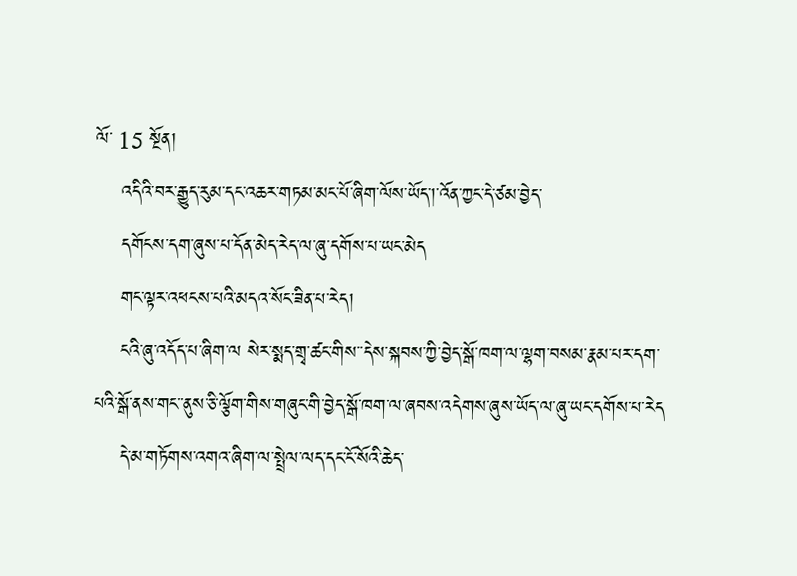ལོ་ 15 སྔོན།
    འདིའི་བར་རྒྱུད་རུམ་དང་འཆར་གཏམ་མང་པོ་ཞིག་ལོས་ཡོད་།་འོན་ཀྱང་དེ་ཙམ་བྱེད་
    དགོངས་དག་ཞུས་པ་དོན་མེད་རེད་ལ་ཞུ་དགོས་པ་ཡང་མེད
    གང་ལྟར་འཕངས་པའི་མདའ་སོང་ཟིན་པ་རེད།
    ངའི་ཞུ་འདོད་པ་ཞིག་ལ སེར་སྨད་གྲྭ་ཚང་གིས་་དེས་སྐབས་ཀྱི་བྱེད་སྒོ་ཁག་ལ་ལྷག་བསམ་རྣམ་པར་དག་པའི་སྒོ་ནས་གང་་ནུས་ཅི་ལྕོག་གིས་གཞུང་གི་བྱེད་སྒོ་ཁག་ལ་ཞབས་འདེགས་ཞུས་ཡོད་ལ་ཞུ་ཡང་དགོས་པ་རེད
    དེ་མ་གཏོགས་འགའ་ཞིག་ལ་སྤྲེལ་ལད་དང་ངོ་སོའི་ཆེད་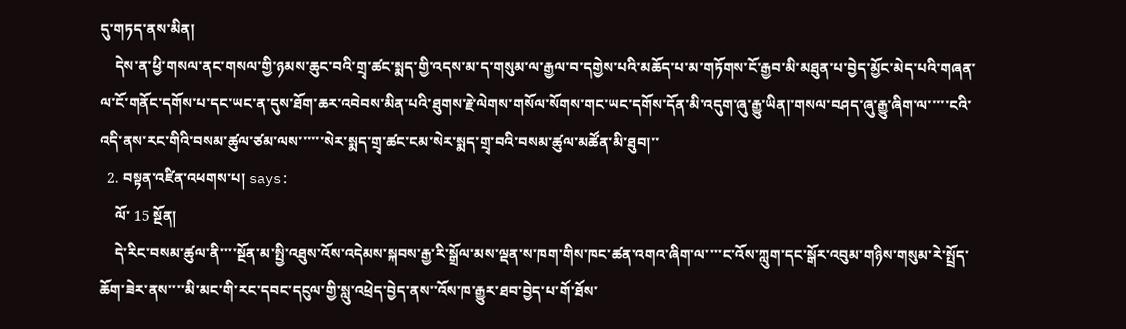དུ་གཏད་ནས་མིན།
    དེས་ན་ཕྱི་གསལ་ནང་གསལ་གྱི་ཉམས་ཆུང་བའི་གྲྭ་ཚང་སྨད་གྱི་འདས་མ་ད་གསུམ་ལ་རྒྱལ་བ་དགྱེས་པའི་མཆོད་པ་མ་གཏོགས་ངོ་རྒྱབ་མི་མཐུན་པ་བྱེད་མྱོང་མེད་པའི་གཞན་ལ་ངོ་གནོང་དགོས་པ་དང་ཡང་ན་དུས་ཐོག་ཆར་འབེབས་མིན་པའི་ཐུགས་རྗེ་ལེགས་གསོལ་སོགས་གང་ཡང་དགོས་དོན་མི་འདུག་ཞུ་རྒྱུ་ཡིན།་གསལ་བཤད་ཞུ་རྒྱུ་ཞིག་ལ་་་་་ངའི་འདི་ནས་རང་གིའི་བསམ་ཚུལ་ཙམ་ལས་་་་་་སེར་སྨད་གྲྭ་ཚང་ངམ་སེར་སྨད་གྲྭ་བའི་བསམ་ཚུལ་མཚོན་མི་ཐུབ།་་
  2. བསྟན་འཛིན་འཕགས་པ། says:
    ལོ་ 15 སྔོན།
    དེ་རིང་བསམ་ཚུལ་ནི་་་་སྔོན་མ་སྤྱི་འཐུས་འོས་འདེམས་སྐབས་རྒྱ་རི་སྒྲོལ་མས་ལྡན་ས་ཁག་གིས་ཁང་ཚན་འགའ་ཞིག་ལ་་་་ང་འོས་ཀླུག་དང་སྒོར་འབུམ་གཉིས་གསུམ་རེ་སྤྲོད་ཆོག་ཟེར་ནས་་་་མི་མང་གི་རང་དབང་དངུལ་གྱི་སླུ་འཕྲེད་བྱེད་ནས་་འོས་ཁ་རྒྱུར་ཐབ་བྱེད་པ་གོ་ཐོས་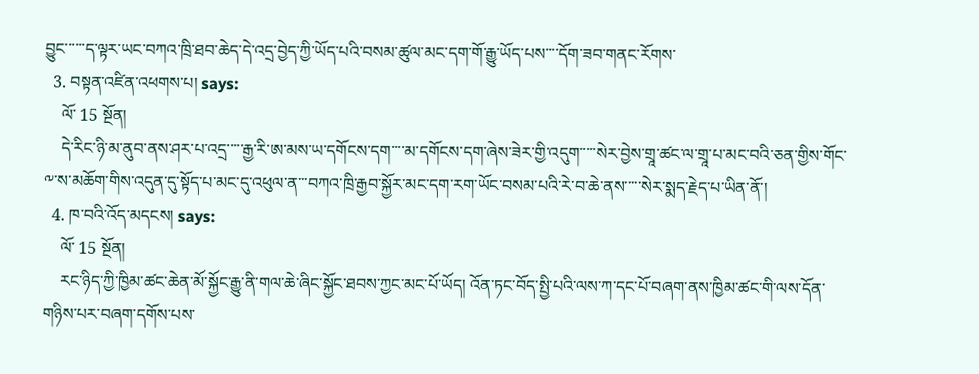བྱུང་་་་་་ད་ལྟར་ཡང་བཀའ་ཁྲི་ཐབ་ཆེད་དེ་འདྲ་བྱེད་ཀྱི་ཡོད་པའི་བསམ་ཚུལ་མང་དག་གོ་རྒྱུ་ཡོད་པས་་་་དོག་ཟབ་གནང་རོགས་
  3. བསྟན་འཛིན་འཕགས་པ། says:
    ལོ་ 15 སྔོན།
    དེ་རིང་ཉི་མ་ནུབ་ནས་ཤར་པ་འདྲ་་་་་རྒྱ་རི་ཨ་མས་ཡ་དགོངས་དག་་་་མ་དགོངས་དག་ཞེས་ཟེར་གྱི་འདུག་་་་་སེར་བྱེས་གྲཱ་ཚང་ལ་གྲཱ་པ་མང་བའི་ཅན་གྱིས་གོང་༸་ས་མཆོག་གིས་འདུན་དུ་སྟོད་པ་མང་དུ་འཕུལ་ན་་་བཀའ་ཁྲི་རྒྱབ་སྐྱོར་མང་དག་རག་ཡོང་བསམ་པའི་རེ་བ་ཆེ་ནས་་་་་སེར་སྨད་རྗེད་པ་ཡིན་ནོ་།
  4. ཁ་བའི་འོད་མདངས། says:
    ལོ་ 15 སྔོན།
    རང་ཉིད་ཀྱི་ཁྱིམ་ཚང་ཆེན་མོ་སྐྱོང་རྒྱུ་ནི་གལ་ཆེ་ཞིང་སྐྱོང་ཐབས་ཀྱང་མང་པོ་ཡོད། འོན་ཏང་བོད་སྤྱི་པའི་ལས་ཀ་དང་པོ་བཞག་ནས་ཁྱིམ་ཚང་གི་ལས་དོན་གཉིས་པར་བཞག་དགོས་པས་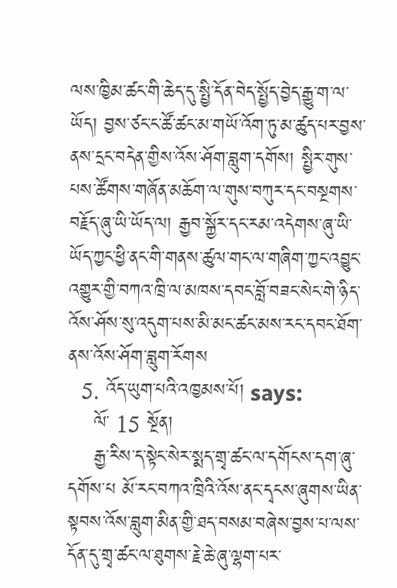ལས་ཁྱིམ་ཚང་གི་ཆེད་དུ་སྤྱི་དོན་བེད་སྤྱོད་བྱེད་རྒྱུ་ག་ལ་ཡོད། བྱས་ཙང་ང་ཚོ་ཚང་མ་གཡོ་འོག་ཏུ་མ་ཚུད་པར་བྱས་ནས་དྲང་བདེན་གྱིས་འོས་ཤོག་བླུག་དགོས། སྤྱིར་གུས་པས་ཚོགས་གཞོན་མཆོག་ལ་གུས་བཀུར་དང་བསྔགས་བརྗོད་ཞུ་ཡི་ཡོད་ལ། རྒྱབ་སྐྱོར་དང་རམ་འདེགས་ཞུ་ཡི་ཡོད་ཀྱང་ཕྱི་ནང་གི་གནས་ཚུལ་གང་ལ་གཞིག་ཀྱང་འབྱུང་འགྱུར་གྱི་བཀའ་ཁྲི་ལ་མཁས་དབང་བློ་བཟང་སེང་གེ་ཉིད་འོས་ཤོས་སུ་འདུག་པས་མི་མང་ཚང་མས་རང་དབང་ཐོག་ནས་འོས་ཤོག་བླུག་རོགས
  5. འོད་ཡུག་པའི་འཁྱམས་པོ། says:
    ལོ་ 15 སྔོན།
    རྒྱ་རིས་ད་སྟེང་སེར་སྨད་གྲྭ་ཚང་ལ་དགོངས་དག་ཞུ་དགོས་པ མོ་རང་བཀའ་ཁྲིའི་འོས་ནང་དྭངས་ཞུགས་ཡིན་སྟབས་འོས་བླུག་མིན་གྱི་ཐད་བསམ་བཞེས་བྱས་པ་ལས་དོན་དུ་གྲྭ་ཚང་ལ་ཐུགས་རྗེ་ཆེ་ཞུ་ལྷག་པར་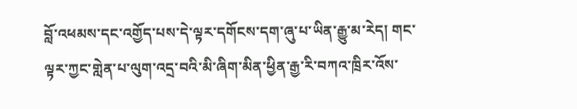བློ་འཕམས་དང་འགྱོད་པས་དེ་ལྟར་དགོངས་དག་ཞུ་པ་ཡིན་རྒྱུ་མ་རེད། གང་ལྟར་ཀྱང་གླེན་པ་ལུག་འདྲ་བའི་མི་ཞིག་མིན་ཕྱིན་རྒྱ་རི་བཀའ་ཁྲིར་འོས་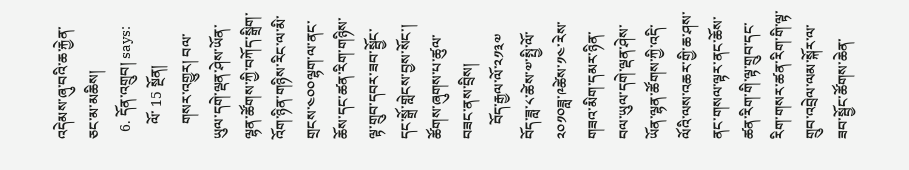འདེམས་ཞུ་བའི་ཆ་རྐྱེན་ཅང་མ་མཆིས།
  6. དོན་འགྲུབ། says:
    ལོ་ 15 སྔོན།
    གསར་འགྱུར། བལ་ཡུལ་དགེ་ལྡན་ཤེས་ཡོན་ལྷན་ཚོགས་ཀྱི་བཀོད་སྒྲིག་འོག་ཉིན་གཉིས་རིང་ལ་མི་གྲངས་༤༠༠ལྷག་ལ་ནང་ཆོས་དང་ཚན་རིག་གཉིས་ལྟ་གྲུབ་དབར་ཟབ་སྦྱོང་དང་སྒྲོ་གླེངས་བྱས་སོང་། ཚོགས་ཞུགས་པ་ཚུལ་བཟང་ནས་བྲིས།
    བོད་རྒྱལ་ལོ་༢༡༣༧ བོད་ཟླ་༨་ཚེས་༧་སྤྱི་ལོ་༢༠༡༠ཟླ་༩ཚེས་༡༤་རེས་གཟའ་མིག་དམར་ཉིན་བལ་ཡུལ་དགེ་ལྡན་ཤེས་ཡོན་ལྷན་ཚོགས་ཀྱི་འདི་ལོའི་ལས་འཆར་གྱི་ཆ་ཤས་ནང་གསལ་ལྟར་ནང་ཆོས་ཚན་རིག་གི་ལྟ་གྲུབ་དང་རིག་གསར་ཚན་རིག་གི་ལྟ་གྲུབ་འབྲེལ་ལམ་སྐོར་ལ་ཟབ་སྦྱོང་ཚོགས་ཆེན་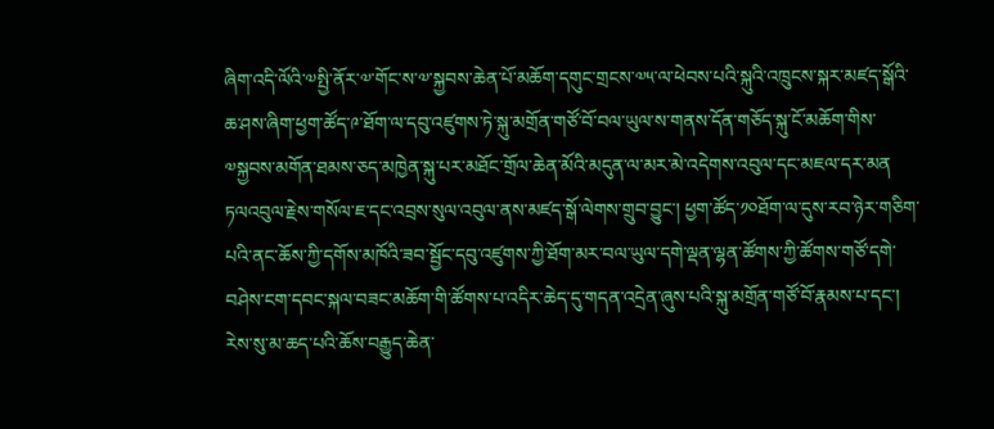ཞིག་འདི་ལོའི་༧སྤྱི་ནོར་༧་གོང་ས་༧་སྐྱབས་ཆེན་པོ་མཆོག་དགུང་གྲངས་༧༥་ལ་ཕེབས་པའི་སྐུའི་འཁྲུངས་སྐར་མཛད་སྒོའི་ཆ་ཤས་ཞིག་ཕྱག་ཚོད་༩་ཐོག་ལ་དབུ་འཛུགས་ཏེ་སྐུ་མགྲོན་གཙོ་བོ་བལ་ཡུལ་ས་གནས་དོན་གཅོད་སྐུ་ངོ་མཆོག་གིས་༧སྐྱབས་མགོན་ཐམས་ཅད་མཁྱེན་སྐུ་པར་མཐོང་གྲོལ་ཆེན་མོའི་མདུན་ལ་མར་མེ་འདེགས་འབུལ་དང་མཇལ་དར་མན ཏལའབུལ་རྗེས་གསོལ་ཇ་དང་འབྲས་སུལ་འབུལ་ནས་མཛད་སྒོ་ལེགས་གྲུབ་བྱུང་། ཕྱག་ཚོད་༡༠ཐོག་ལ་དུས་རབ་ཉེར་གཅིག་པའི་ནང་ཆོས་ཀྱི་དགོས་མཁོའི་ཟབ་སྦྱོང་དབུ་འཛུགས་ཀྱི་ཐོག་མར་བལ་ཡུལ་དགེ་ལྡན་ལྷན་ཚོགས་ཀྱི་ཚོགས་གཙོ་དགེ་བཤེས་ངག་དབང་སྐལ་བཟང་མཆོག་གི་ཚོགས་པ་འདིར་ཆེད་དུ་གདན་འདྲེན་ཞུས་པའི་སྐུ་མགྲོན་གཙོ་བོ་རྣམས་པ་དང་། རེས་སུ་མ་ཆད་པའི་ཆོས་བརྒྱུད་ཆེན་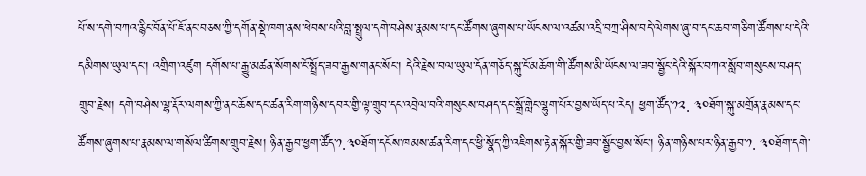པོ་ས་དགེ་བཀའ་རྙིང་བོན་པོ་ཇོ་ནང་བཅས་ཀྱི་དགོན་སྡེ་ཁག་ནས་ཕེབས་པའི་བླ་སྤྲུལ་དགེ་བཤེས་རྣམས་པ་དང་ཚོགས་ཞུགས་པ་ཡོངས་ལ་འཚམ་འདྲི་བཀྲ་ཤིས་བདེ་ལེགས་ཞུ་བ་དང་ཆབ་གཅིག་ཚོགས་པ་དེའི་དམིགས་ཡུལ་དང་། འགྲིག་འཛུག དགོས་པ་རྒྱུ་མཚན་སོགས་ངོ་སྤྲོད་ཟབ་རྒྱས་གནང་སོང་། དེའི་རྗེས་བལ་ཡུལ་དོན་གཅོད་སྐུ་ངོ་མཆོག་གི་ཚོགས་མི་ཡོངས་ལ་ཟབ་སྦྱོང་དེའི་སྐོར་བཀའ་སློབ་གསུངས་བཤད་གྲུབ་རྗེས། དགེ་བཤེས་ལྷ་རྡོར་ལགས་ཀྱི་ནང་ཆོས་དང་ཚན་རིག་གཉིས་དབར་གྱི་ལྟ་གྲུབ་དང་འབྲེལ་བའི་གསུངས་བཤད་དང་སྒྲོ་གླེང་ལྷུག་པོར་བྱས་ཡོད་པ་རེད། ཕྱག་ཚོད་༡༢. ༣༠ཐོག་སྐུ་མགྲོན་རྣམས་དང་ཚོགས་ཞུགས་པ་རྣམས་ལ་གསོལ་ཚིགས་གྲུབ་རྗེས། ཉིན་རྒྱབ་ཕྱག་ཚོད་༡.༣༠ཐོག་དངོས་ཁམས་ཚན་རིག་དང་ཕྱི་སྣོད་ཀྱི་འཇིགས་རྟེན་སྐོར་གྱི་ཟབ་སྦྱོང་བྱས་སོང་། ཉིན་གཉིས་པར་ཉིན་རྒྱབ་༡. ༣༠ཐོག་དགེ་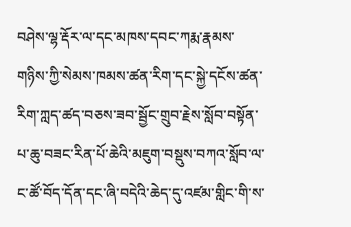བཤེས་ལྷ་རྡོར་ལ་དང་མཁས་དབང་ཀརྨ་རྣམས་གཉིས་ཀྱི་སེམས་ཁམས་ཚན་རིག་དང་སྐྱེ་དངོས་ཚན་རིག་ཀླད་ཚད་བཅས་ཟབ་སྦྱོང་གྲུབ་རྗེས་སློབ་བསྟོན་པ་ཆུ་བཟང་རིན་པོ་ཆེའི་མཇུག་བསྡུས་བཀའ་སློབ་ལ་ང་ཚོ་བོད་དོན་དང་ཞི་བདེའི་ཆེད་དུ་འཛམ་གླིང་གི་ས་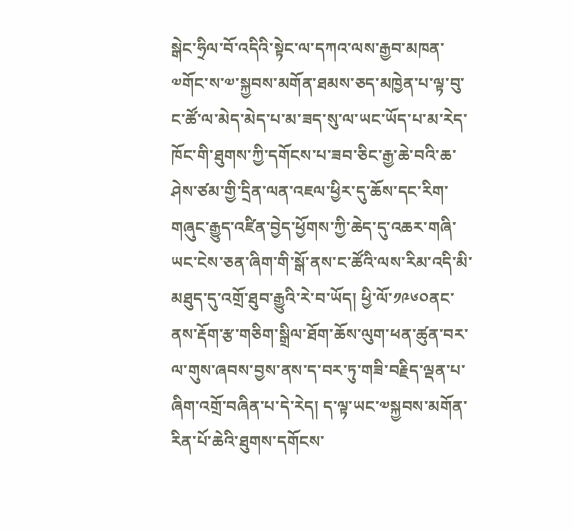སྒེང་ཧྲིལ་བོ་འདིའི་སྟེང་ལ་དཀའ་ལས་རྒྱབ་མཁན་༧གོང་ས་༧་སྐྱབས་མགོན་ཐམས་ཅད་མཁྱེན་པ་ལྟ་བུ་ང་ཚོ་ལ་མེད་མེད་པ་མ་ཟད་སུ་ལ་ཡང་ཡོད་པ་མ་རེད་ཁོང་གི་ཐུགས་ཀྱི་དགོངས་པ་ཟབ་ཅིང་རྒྱ་ཆེ་བའི་ཆ་ཤེས་ཙམ་གྱི་དྲིན་ལན་འཇལ་ཕྱིར་དུ་ཆོས་དང་རིག་གཞུང་རྒྱུད་འཛིན་བྱེད་ཕྱོགས་ཀྱི་ཆེད་དུ་འཆར་གཞི་ཡང་ངེས་ཅན་ཞིག་གི་སྒོ་ནས་ང་ཚོའི་ལས་རིམ་འདི་མི་མཐུད་དུ་འགྲོ་ཐུབ་རྒྱུའི་རེ་བ་ཡོད། ཕྱི་ལོ་༡༩༦༠ནང་ནས་རྡོག་རྩ་གཅིག་སྒྲིལ་ཐོག་ཆོས་ལུག་ཕན་ཚུན་བར་ལ་གུས་ཞབས་བྱས་ནས་ད་བར་ཏུ་གཟི་བརྗིད་ལྡན་པ་ཞིག་འགྲོ་བཞིན་པ་དེ་རེད། ད་ལྟ་ཡང་༧སྐྱབས་མགོན་རིན་པོ་ཆེའི་ཐུགས་དགོངས་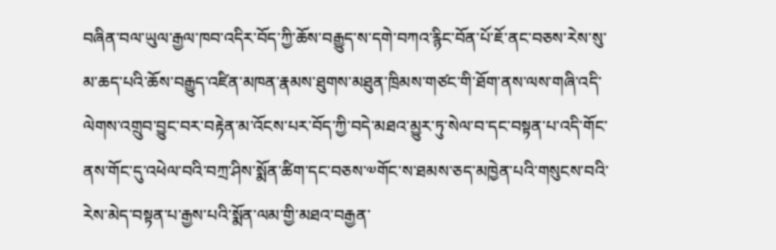བཞིན་བལ་ཡུལ་རྒྱལ་ཁབ་འདིར་བོད་ཀྱི་ཆོས་བརྒྱུད་ས་དགེ་བཀའ་རྙིང་བོན་པོ་ཇོ་ནང་བཅས་རེས་སུ་མ་ཆད་པའི་ཆོས་བརྒྱུད་འཛིན་མཁན་རྣམས་ཐུགས་མཐུན་ཁྲིམས་གཙང་གི་ཐོག་ནས་ལས་གཞི་འདི་ལེགས་འགྲུབ་བྱུང་བར་བརྟེན་མ་འོངས་པར་བོད་ཀྱི་བདེ་མཐའ་མྱུར་ཏུ་སེལ་བ་དང་བསྟན་པ་འདི་གོང་ནས་གོང་དུ་འཕེལ་བའི་བཀྲ་ཤིས་སྨོན་ཚིག་དང་བཅས་༧གོང་ས་ཐམས་ཅད་མཁྱེན་པའི་གསུངས་བའི་རེས་མེད་བསྟན་པ་རྒྱས་པའི་སྨོན་ལམ་གྱི་མཐའ་བརྒྱན་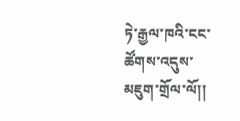ཏེ་རྒྱལ་ཁའི་ངང་ཚོགས་འདུས་མཇུག་གྲོལ་ལོ།།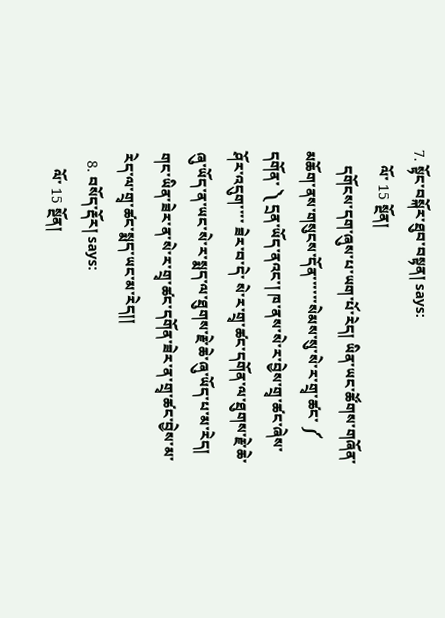7. སྟོང་བསྐོར་ཐུབ་བསྟན། says:
    ལོ་ 15 སྔོན།
    དགོངས་དག་ཞུས་པ་ཡག་པོ་རེད། ཡིན་ཡང་ཚོགས་གཞོན་མཆོག་ནས་གསུངས་དོན་་་་་་སེམས་སུ་སེ་ར་གྲྭ་ཚང་ ༼ དགོན་ ༽ དྲན་ཡོད་ནའང་། ཁ་ནས་སེ་ར་བྱེས་གྲྭ་ཚང་ཞེས་ཤོར་འདུག་་་་ ཟེར་བ་དེ་ སེ་ར་གྲྭ་ཚང་དགོན་ལ་ཐུགས་རྗེ་ཆེ་ཞུ་ཡོད་ན་ཡང་སེ་ར་སྨད་ལ་ཐུགས་རྗེ་ཆེ་ཞུ་ཡོད་པ་མ་རེད། གང་ཡིན་ཟེར་ན་སེ་ར་གྲྭ་ཚང་དགོན་ཟེར་ན་གྲྭ་ཚང་བྱེས་མ་རེད་ལ་གྲྭ་ཚང་སྨད་ཡང་མ་རེད།།
  8. བསོད་རྡོར། says:
    ལོ་ 15 སྔོན།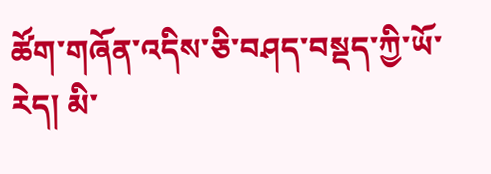ཚོག་གཞོན་འདིས་ཅི་བཤད་བསྡད་ཀྱི་ཡོ་རེད། མི་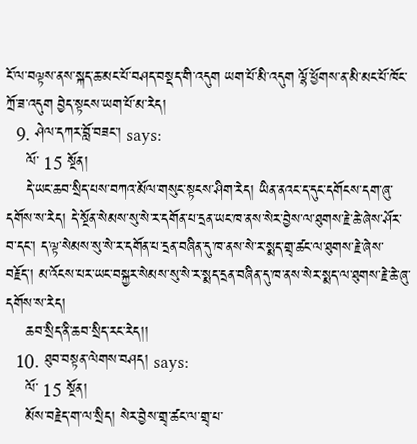ངོ་ལ་བལྟས་ནས་སྐད་ཆ་མང་པོ་བཤད་བསྡད་གི་འདུག ཡག་པོ་མི་འདུག ལྷོ་ཕྱོགས་ན་མི་མང་པོ་ཁོང་ཀྲོ་ཟ་འདུག བྱེད་སྟངས་ཡག་པོ་མ་རེད།
  9. ཤེལ་དཀར་བློ་བཟང་། says:
    ལོ་ 15 སྔོན།
    དེ་ཡང་ཆབ་སྲིད་པས་བཀའ་མོལ་གསུང་སྟངས་ཤིག་རེད། ཡིན་ནའང་ད་དུང་དགོངས་དག་ཞུ་དགོས་ས་རེད། དེ་སྔོན་སེམས་སུ་སེ་ར་དགོན་པ་དྲན་ཡང་ཁ་ནས་སེར་བྱེས་ལ་ཐུགས་རྗེ་ཆེ་ཞེས་ཤོར་བ་དང་། ད་ལྟ་སེམས་སུ་སེ་ར་དགོན་པ་དྲན་བཞིན་དུ་ཁ་ནས་སེ་ར་སྨད་གྲྭ་ཚང་ལ་ཐུགས་རྗེ་ཞེས་བརྗོད་། མ་འོངས་པར་ཡང་བསྐྱར་སེམས་སུ་སེ་ར་སྨད་དྲན་བཞིན་དུ་ཁ་ནས་སེར་སྨད་ལ་ཐུགས་རྗེ་ཆེ་ཞུ་དགོས་ས་རེད།
    ཆབ་སྲིད་ནི་ཆབ་སྲིད་རང་རེད།།
  10. ཐུབ་བསྟན་ལེགས་བཤད། says:
    ལོ་ 15 སྔོན།
    མོས་བརྗེད་ག་ལ་སྲིད། སེར་བྱེས་གྲྭ་ཚང་ལ་གྲྭ་པ་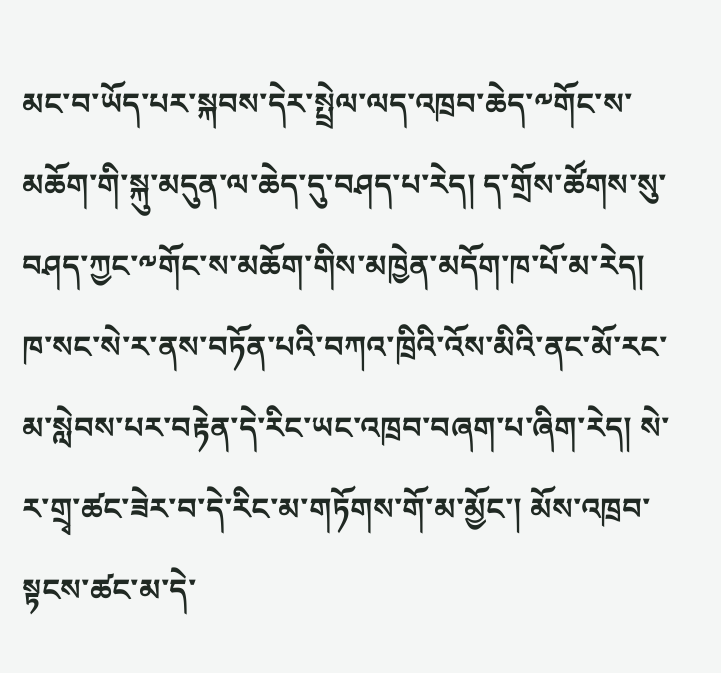མང་བ་ཡོད་པར་སྐབས་དེར་སྤྲེལ་ལད་འཁྲབ་ཆེད་༸གོང་ས་མཆོག་གི་སྐུ་མདུན་ལ་ཆེད་དུ་བཤད་པ་རེད། ད་གྲོས་ཚོགས་སུ་བཤད་ཀྱང་༸གོང་ས་མཆོག་གིས་མཁྱེན་མདོག་ཁ་པོ་མ་རེད། ཁ་སང་སེ་ར་ནས་བཏོན་པའི་བཀའ་ཁྲིའི་འོས་མིའི་ནང་མོ་རང་མ་སླེབས་པར་བརྟེན་དེ་རིང་ཡང་འཁྲབ་བཞག་པ་ཞིག་རེད། སེ་ར་གྲྭ་ཚང་ཟེར་བ་དེ་རིང་མ་གཏོགས་གོ་མ་མྱོང་། མོས་འཁྲབ་སྟངས་ཚང་མ་དེ་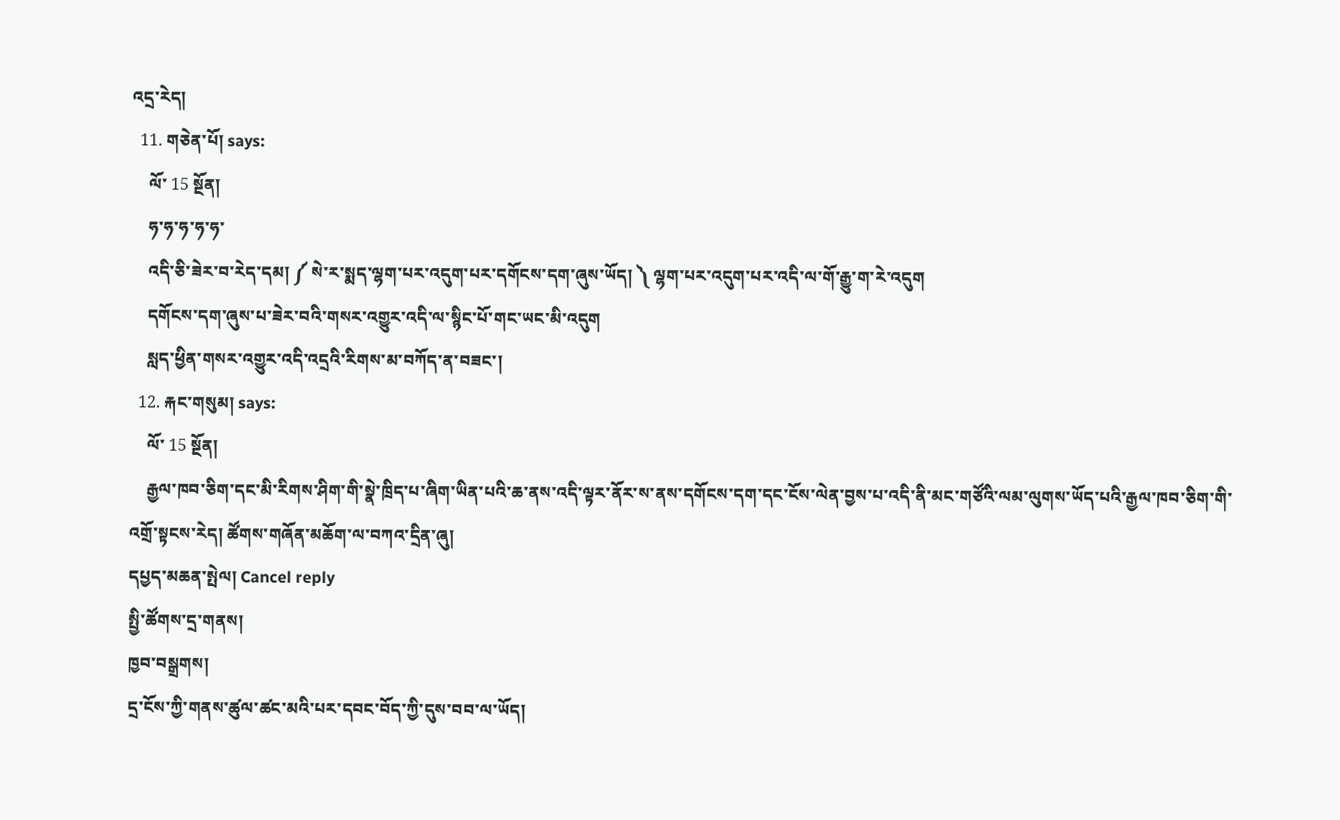འདྲ་རེད།
  11. གཅེན་པོ། says:
    ལོ་ 15 སྔོན།
    ཧ་ཧ་ཧ་ཧ་ཧ་
    འདི་ཅི་ཟེར་བ་རེད་དམ། ༼ སེ་ར་སྨད་ལྷག་པར་འདུག་པར་དགོངས་དག་ཞུས་ཡོད། ༽ ལྷག་པར་འདུག་པར་འདི་ལ་གོ་རྒྱུ་ག་རེ་འདུག
    དགོངས་དག་ཞུས་པ་ཟེར་བའི་གསར་འགྱུར་འདི་ལ་སྙིང་པོ་གང་ཡང་མི་འདུག
    སླད་ཕྱིན་གསར་འགྱུར་འདི་འདྲའི་རིགས་མ་བཀོད་ན་བཟང་།
  12. རྐང་གསུམ། says:
    ལོ་ 15 སྔོན།
    རྒྱལ་ཁབ་ཅིག་དང་མི་རིགས་ཤིག་གི་སྣེ་ཁྲིད་པ་ཞིག་ཡིན་པའི་ཆ་ནས་འདི་ལྟར་ནོར་ས་ནས་དགོངས་དག་དང་ངོས་ལེན་བྱས་པ་འདི་ནི་མང་གཙོའི་ལམ་ལུགས་ཡོད་པའི་རྒྱལ་ཁབ་ཅིག་གི་འགྲོ་སྟངས་རེད། ཚོགས་གཞོན་མཆོག་ལ་བཀའ་དྲིན་ཞུ།
དཔྱད་མཆན་སྤེལ། Cancel reply
སྤྱི་ཚོགས་དྲ་གནས།
ཁྱབ་བསྒྲགས།
དྲ་ངོས་ཀྱི་གནས་ཚུལ་ཚང་མའི་པར་དབང་བོད་ཀྱི་དུས་བབ་ལ་ཡོད།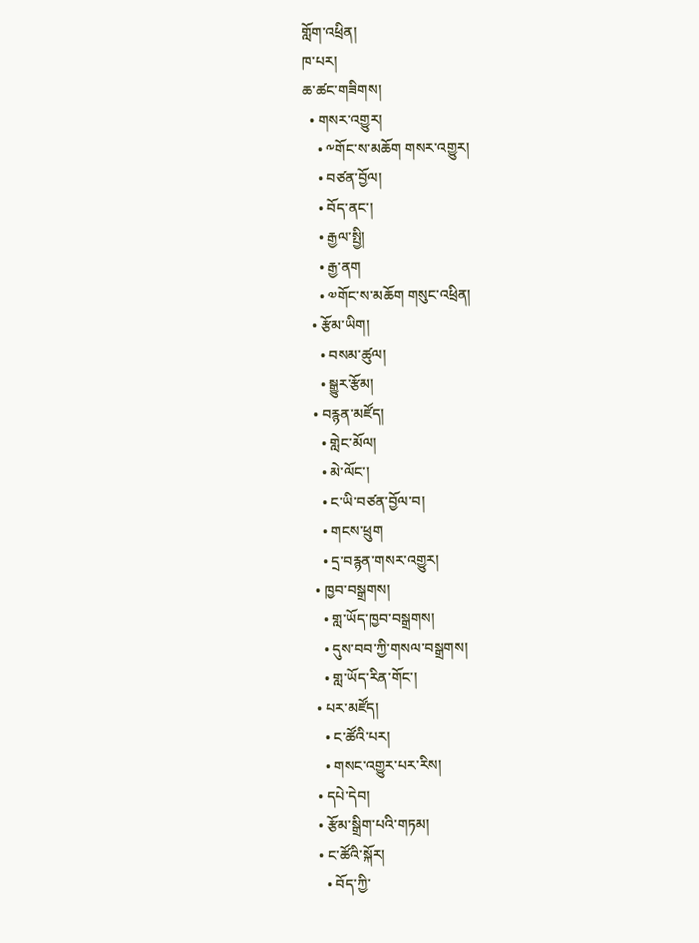གློག་འཕྲིན།
ཁ་པར།
ཆ་ཚང་གཟིགས།
  • གསར་འགྱུར།
    • ༸གོང་ས་མཆོག གསར་འགྱུར།
    • བཙན་བྱོལ།
    • བོད་ནང་།
    • རྒྱལ་སྤྱི།
    • རྒྱ་ནག
    • ༧གོང་ས་མཆོག གསུང་འཕྲིན།
  • རྩོམ་ཡིག།
    • བསམ་ཚུལ།
    • སྒྱུར་རྩོམ།
  • བརྙན་མཛོད།
    • གླེང་མོལ།
    • མེ་ལོང་།
    • ང་ཡི་བཙན་བྱོལ་བ།
    • གངས་ཕྲུག
    • དྲ་བརྙན་གསར་འགྱུར།
  • ཁྱབ་བསྒྲགས།
    • གླ་ཡོད་ཁྱབ་བསྒྲགས།
    • དུས་བབ་ཀྱི་གསལ་བསྒྲགས།
    • གླ་ཡོད་རིན་གོང་།
  • པར་མཛོད།
    • ང་ཚོའི་པར།
    • གསང་འགྱུར་པར་རིས།
  • དཔེ་དེབ།
  • རྩོམ་སྒྲིག་པའི་གཏམ།
  • ང་ཚོའི་སྐོར།
    • བོད་ཀྱི་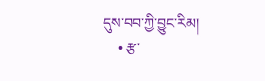དུས་བབ་ཀྱི་བྱུང་རིམ།
    • རྩ་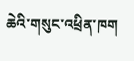ཆེའི་གསུང་འཕྲིན་ཁག